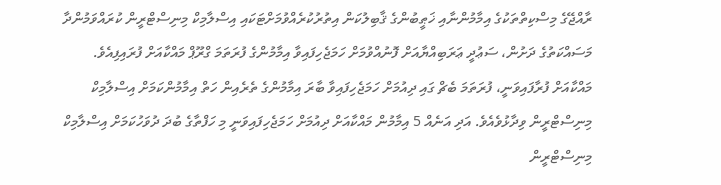ރާއްޖޭގެ މިސްކިތްތަކުގެ އިމާމުންނާއި ޚަޠީބުންގެ ޤާބިލުކަން އިތުރުކުރެއްވުމަށްޓަކައި އިސްލާމިކް މިނިސްޓްރީން ކުރައްވަމުންދާ މަސައްކަތުގެ ދަށުން، ސަޢުދީ ޢަރަބިއްޔާއަށް ފޮނުއްވުމަށް ހަމަޖެހިފައިވާ އިމާމުންގެ ފުރަތަމަ ގްރޫޕް މައްކާއަށް ފުރައިފިއެވެ.
މައްކާއަށް ފުރާފައިވަނީ، ފުރަތަމަ ބެޗް ގައި ދިއުމަށް ހަމަޖެހިފައިވާ ބާރަ އިމާމުންގެ ތެރެއިން ހަތް އިމާމުންކަމަށް އިސްލާމިކް މިނިސްޓްރީން ވިދާޅުވެއެވެ. އަދި އަނެއް 5 އިމާމުން މައްކާއަށް ދިއުމަށް ހަމަޖެހިފައިވަނީ މި ހަފްތާގެ ބުދަ ދުވަހުކަމަށް އިސްލާމިކް މިނިސްޓްރީން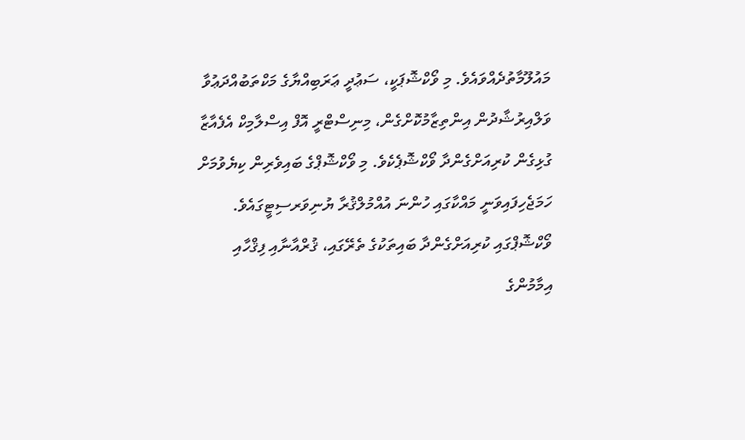މައުލޫމާތުދެއްވައެވެ. މި ވޯކްޝޮޕަކީ، ސަޢުދީ ޢަރަބިއްޔާގެ މަކްތަބުއްދަޢުވާ ވަލްއިރުޝާދުން އިންތިޒާމުކޮށްގެން، މިނިސްޓްރީ އޮފް އިސްލާމިކް އެފެއާޒާ ގުޅިގެން ކުރިއަށްގެންދާ ވޯކްޝޮޕެކެވެ. މި ވޯކްޝޮޕްގެ ބައިވެރިން ކިޔެވުމަށް ހަމަޖެހިފައިވަނީ މައްކާގައި ހުންނަ އުއްމުލްޤުރާ ޔުނިވަރސިޓީގައެވެ.
ވޯކްޝޮޕްގައި ކުރިއަށްގެންދާ ބައިތަކުގެ ތެރޭގައި، ޤުރްއާނާއި ފިޤްހާއި އިމާމުންގެ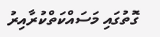ގޮތުގައި މަސައްކަތްކުރާއިރު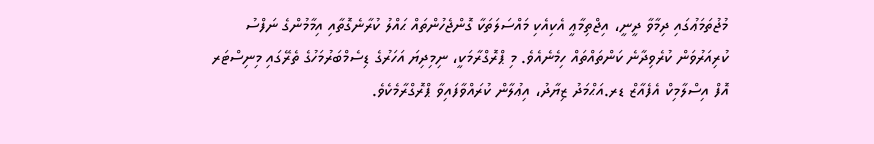މުޖުތަމަޢުގައި ދިމާވާ ދީނީ، އިޖްތިމާޢީ އެކިއެކި މައްސަލަތަކާ ގޮންޖެހުންތައް ޙައްލު ކުރާނެގޮތާއި އިމާމުންގެ ނަފްސު ކުރިއަރުވަން ކުރެވިދާނެ ކަންތައްތައް ހިމެނެއެވެ. މި ޕްރޮގްރާމަކީ، ނިމިދިޔަ އަހަރުގެ ޑިސެމްބަރުމަހުގެ ތެރޭގައި މިނިސްޓަރ އޮފް އިސްލާމިކް އެފެއާޒް ޑރ.އަޙްމަދު ޒިޔާދު، އިޢުލާން ކުރައްވާފައިވާ ޕްރޮގްރާމެކެވެ.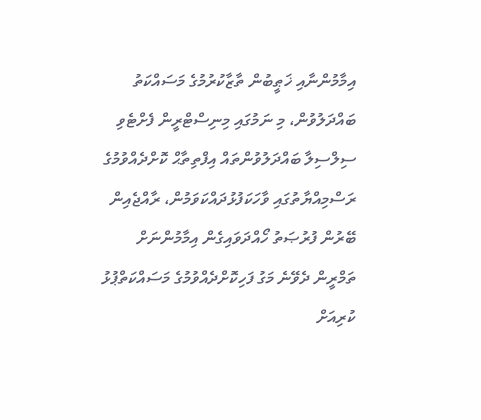އިމާމުންނާއި ޚަޠީބުން ތާޒާކުރުމުގެ މަސައްކަތު ބައްދަލުވުން، މި ނަމުގައި މިނިސްޓްރީން ފެށްޓެވި ސިލްސިލާ ބައްދަލުވުންތައް އިފްތިތާޙް ކޮށްދެއްވުމުގެ ރަސްމިއްޔާތުގައި ވާހަކަފުޅުދައްކަވަމުން، ރާއްޖެއިން ބޭރުން ފުރުޞަތު ހޯއްދަވައިގެން އިމާމުންނަށް ތަމްރީން ދެވޭނެ މަގު ފަހިކޮށްދެއްވުމުގެ މަސައްކަތްޕުޅު ކުރިއަށް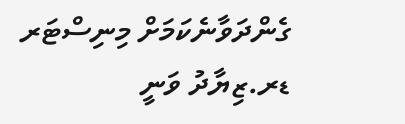ގެންދަވާނެކަމަށް މިނިސްޓަރ ޑރ.ޒިޔާދު ވަނީ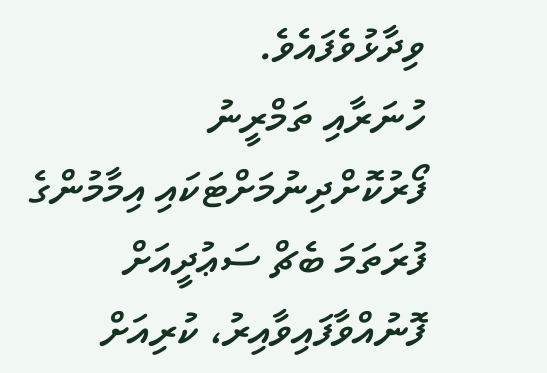ވިދާޅުވެފައެވެ.
ހުނަރާއި ތަމްރީނު ފޯރުކޮށްދިނުމަށްޓަކައި އިމާމުންގެ ފުރަތަމަ ބެޗް ސަޢުދީއަށް ފޮނުއްވާފައިވާއިރު، ކުރިއަށް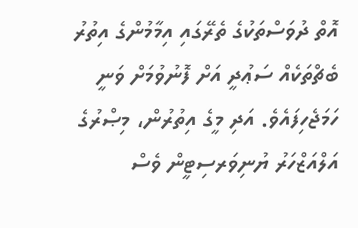އޮތް ދުވަސްތަކުގެ ތެރޭގައި އިމާމުންގެ އިތުރު ބެޗްތަކެއް ސަޢުދީ އަށް ފޮނުވުމަށް ވަނީ ހަމަޖެހިފައެވެ. އަދި މީގެ އިތުރުން، މިޞްރުގެ އަލްއަޒްހަރު ޔުނިވަރސިޓީން ވެސް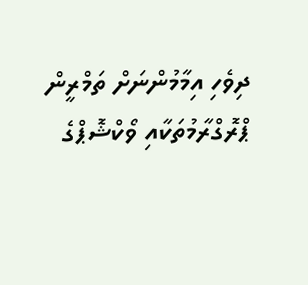ދިވެހި އިމާމުންނަށް ތަމްރީން ޕްރޮގްރާމުތަކާއި ވޯކްޝޮޕްގެ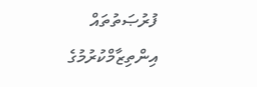ފުރުޞަތުތައް އިންތިޒާމްކުރުމުގެ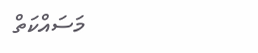މަސައްކަތް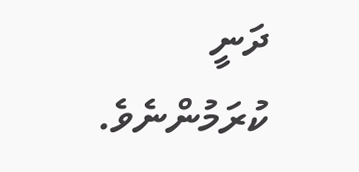ދަނީ ކުރަމުންނެވެ.